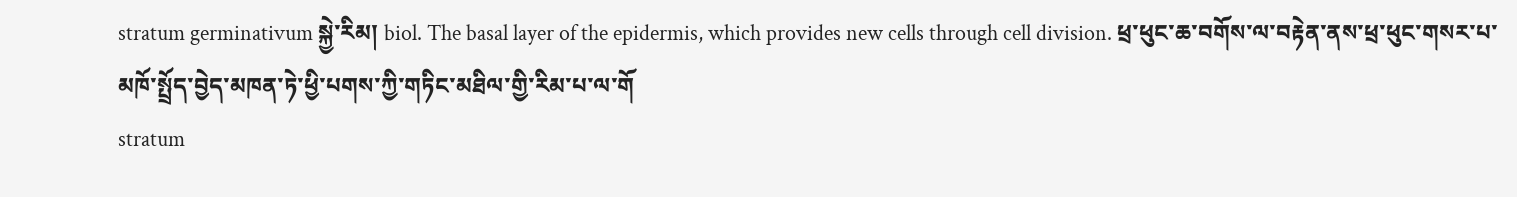stratum germinativum སྐྱེ་རིམ། biol. The basal layer of the epidermis, which provides new cells through cell division. ཕྲ་ཕུང་ཆ་བགོས་ལ་བརྟེན་ནས་ཕྲ་ཕུང་གསར་པ་མཁོ་སྤྲོད་བྱེད་མཁན་ཏེ་ཕྱི་པགས་ཀྱི་གཏིང་མཐིལ་གྱི་རིམ་པ་ལ་གོ
stratum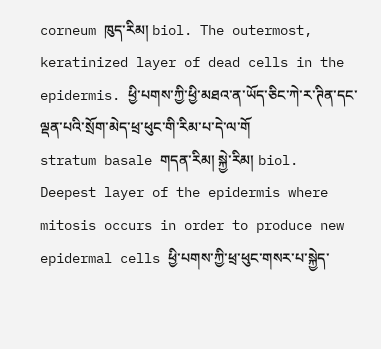corneum ཁུད་རིམ། biol. The outermost, keratinized layer of dead cells in the epidermis. ཕྱི་པགས་ཀྱི་ཕྱི་མཐའ་ན་ཡོད་ཅིང་ཀེ་ར་ཊིན་དང་ལྡན་པའི་སྲོག་མེད་ཕྲ་ཕུང་གི་རིམ་པ་དེ་ལ་གོ
stratum basale གདན་རིམ། སྐྱེ་རིམ། biol. Deepest layer of the epidermis where mitosis occurs in order to produce new epidermal cells ཕྱི་པགས་ཀྱི་ཕྲ་ཕུང་གསར་པ་སྐྱེད་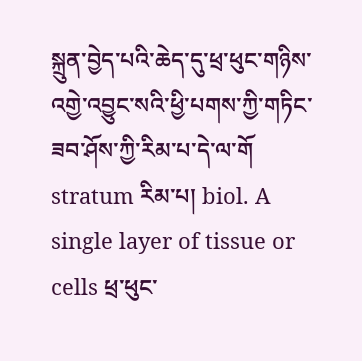སྐྲུན་བྱེད་པའི་ཆེད་དུ་ཕྲ་ཕུང་གཉིས་འགྱེ་འབྱུང་སའི་ཕྱི་པགས་ཀྱི་གཏིང་ཟབ་ཤོས་ཀྱི་རིམ་པ་དེ་ལ་གོ
stratum རིམ་པ། biol. A single layer of tissue or cells ཕྲ་ཕུང་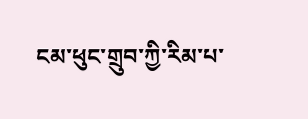ངམ་ཕུང་གྲུབ་ཀྱི་རིམ་པ་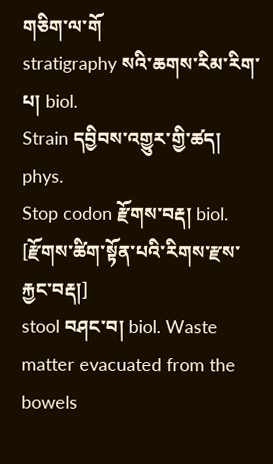གཅིག་ལ་གོ
stratigraphy སའི་ཆགས་རིམ་རིག་པ། biol.
Strain དབྱིབས་འགྱུར་གྱི་ཚད། phys.
Stop codon རྫོགས་བརྡ། biol. [རྫོགས་ཚིག་སྟོན་པའི་རིགས་རྫས་རྐྱང་བརྡ།]
stool བཤང་བ། biol. Waste matter evacuated from the bowels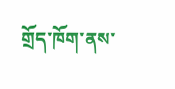གྲོད་ཁོག་ནས་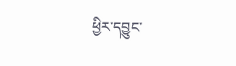ཕྱིར་དབྱུང་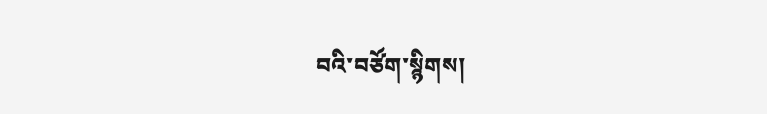བའི་བཙོག་སྙིགས།